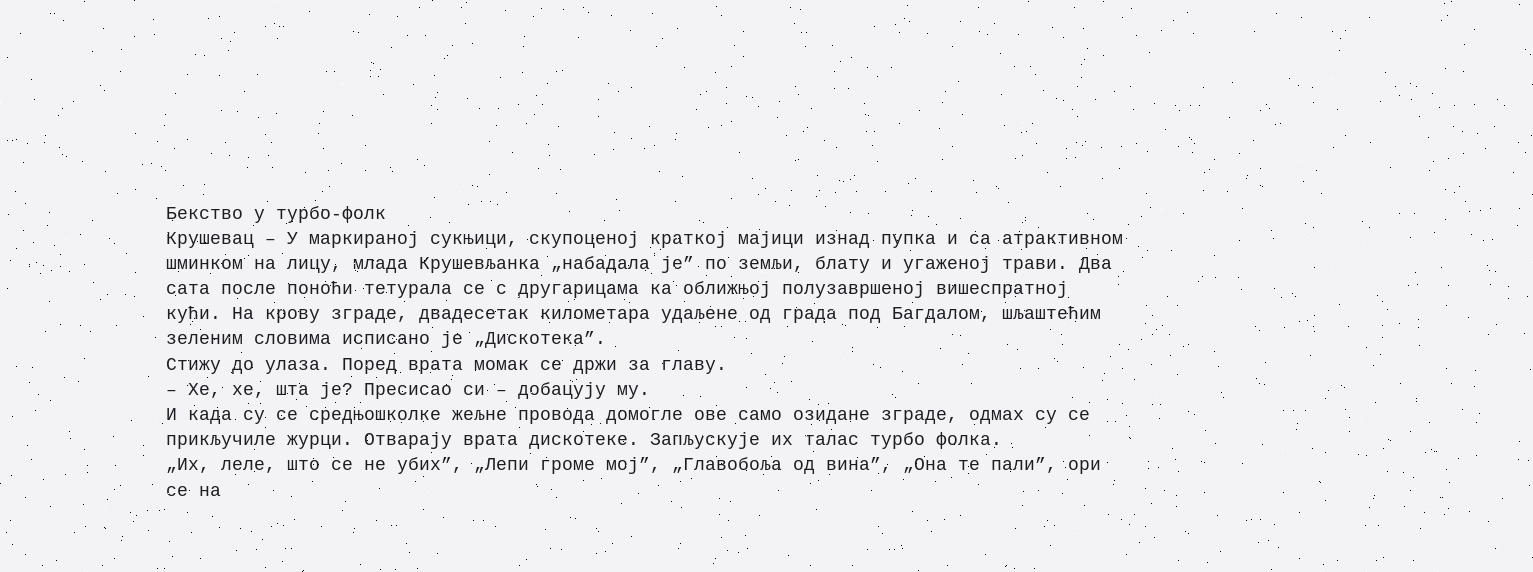Бекство у турбо-фолк
Крушевац – У маркираној сукњици, скупоценој краткој мајици изнад пупка и са атрактивном шминком на лицу, млада Крушевљанка „набадала је” по земљи, блату и угаженој трави. Два сата после поноћи тетурала се с другарицама ка оближњој полузавршеној вишеспратној кући. На крову зграде, двадесетак километара удаљене од града под Багдалом, шљаштећим зеленим словима исписано је „Дискотека”.
Стижу до улаза. Поред врата момак се држи за главу.
– Хе, хе, шта је? Пресисао си – добацују му.
И када су се средњошколке жељне провода домогле ове само озидане зграде, одмах су се прикључиле журци. Отварају врата дискотеке. Запљускује их талас турбо фолка.
„Их, леле, што се не убих”, „Лепи громе мој”, „Главобоља од вина”, „Она те пали”, ори се на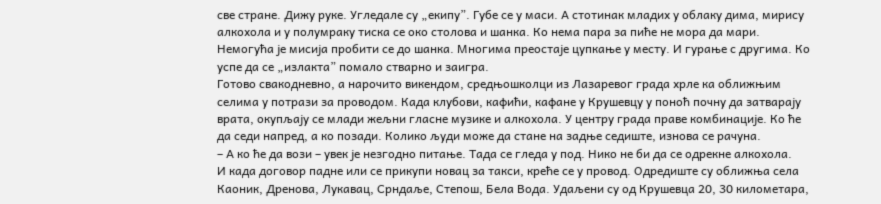све стране. Дижу руке. Угледале су „екипу”. Губе се у маси. А стотинак младих у облаку дима, мирису алкохола и у полумраку тиска се око столова и шанка. Ко нема пара за пиће не мора да мари. Немогућа је мисија пробити се до шанка. Многима преостаје цупкање у месту. И гурање с другима. Ко успе да се „излакта” помало стварно и заигра.
Готово свакодневно, а нарочито викендом, средњошколци из Лазаревог града хрле ка оближњим селима у потрази за проводом. Када клубови, кафићи, кафане у Крушевцу у поноћ почну да затварају врата, окупљају се млади жељни гласне музике и алкохола. У центру града праве комбинације. Ко ће да седи напред, а ко позади. Колико људи може да стане на задње седиште, изнова се рачуна.
– А ко ће да вози – увек је незгодно питање. Тада се гледа у под. Нико не би да се одрекне алкохола.
И када договор падне или се прикупи новац за такси, креће се у провод. Одредиште су оближња села Каоник, Дренова, Лукавац, Срндаље, Степош, Бела Вода. Удаљени су од Крушевца 20, 30 километара,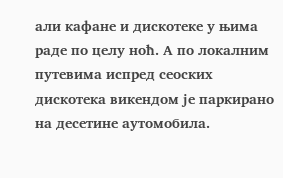али кафане и дискотеке у њима раде по целу ноћ. А по локалним путевима испред сеоских дискотека викендом је паркирано на десетине аутомобила.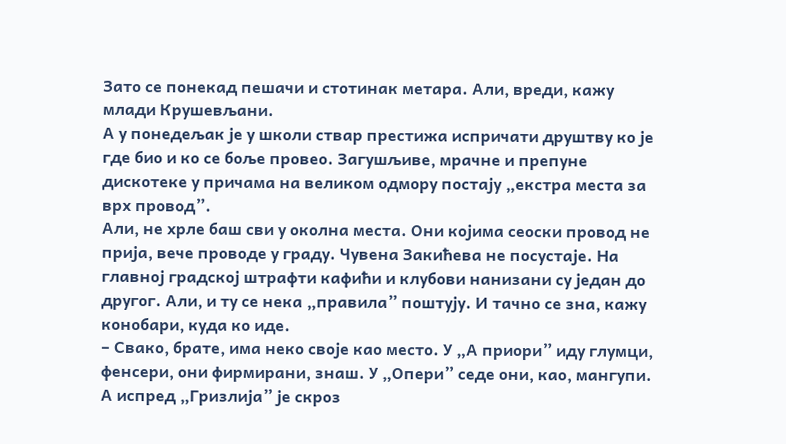Зато се понекад пешачи и стотинак метара. Али, вреди, кажу млади Крушевљани.
А у понедељак је у школи ствар престижа испричати друштву ко је где био и ко се боље провео. Загушљиве, мрачне и препуне дискотеке у причама на великом одмору постају „екстра места за врх провод”.
Али, не хрле баш сви у околна места. Они којима сеоски провод не прија, вече проводе у граду. Чувена Закићева не посустаје. На главној градској штрафти кафићи и клубови нанизани су један до другог. Али, и ту се нека „правила” поштују. И тачно се зна, кажу конобари, куда ко иде.
– Свако, брате, има неко своје као место. У „А приори” иду глумци, фенсери, они фирмирани, знаш. У „Опери” седе они, као, мангупи. А испред „Гризлија” је скроз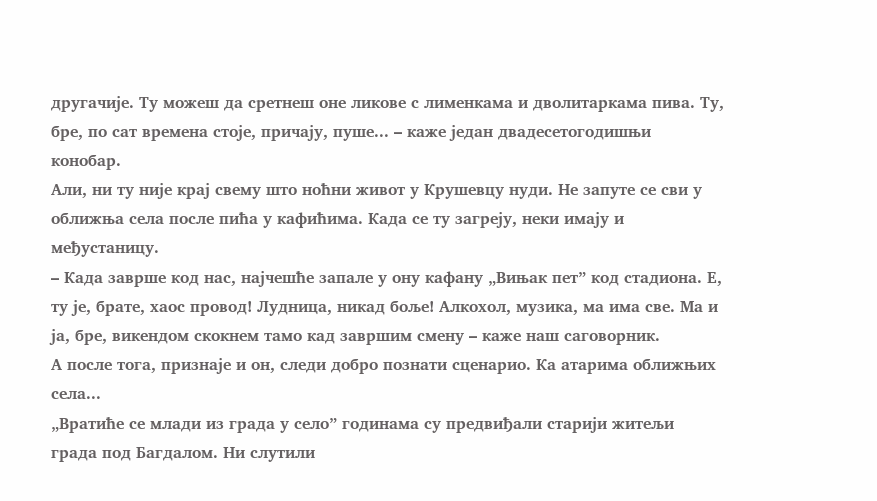другачије. Ту можеш да сретнеш оне ликове с лименкама и дволитаркама пива. Ту, бре, по сат времена стоје, причају, пуше... – каже један двадесетогодишњи конобар.
Али, ни ту није крај свему што ноћни живот у Крушевцу нуди. Не запуте се сви у оближња села после пића у кафићима. Када се ту загреју, неки имају и међустаницу.
– Када заврше код нас, најчешће запале у ону кафану „Вињак пет” код стадиона. Е, ту је, брате, хаос провод! Лудница, никад боље! Алкохол, музика, ма има све. Ма и ја, бре, викендом скокнем тамо кад завршим смену – каже наш саговорник.
А после тога, признаје и он, следи добро познати сценарио. Ка атарима оближњих села...
„Вратиће се млади из града у село” годинама су предвиђали старији житељи града под Багдалом. Ни слутили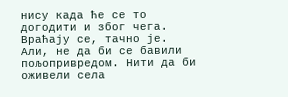нису када ће се то догодити и због чега. Враћају се, тачно је. Али, не да би се бавили пољопривредом. Нити да би оживели села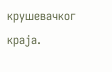крушевачког краја.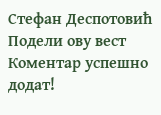Стефан Деспотовић
Подели ову вест
Комeнтар успeшно додат!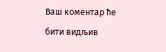Ваш комeнтар ћe бити видљив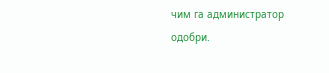чим га администратор одобри.